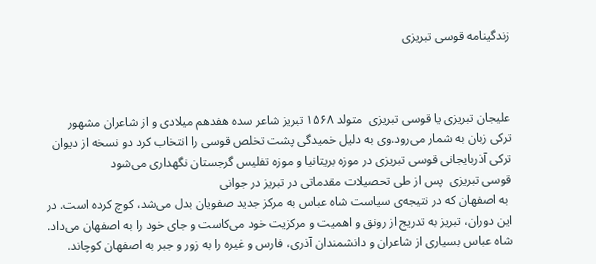زندگینامه قوسی تبریزی



علیجان تبریزی یا قوسی تبریزی  متولد ۱۵۶۸ تبریز شاعر سده هفدهم میلادی و از شاعران مشهور ترکی ‌زبان به شمار می‌رود.وی به دلیل خمیدگی پشت تخلص قوسی را انتخاب کرد دو نسخه از دیوان ترکی آذربایجانی قوسی تبریزی در موزه بریتانیا و موزه تفلیس گرجستان نگهداری می‌شود
قوسی تبریزی  پس از طی تحصیلات مقدماتی در تبریز در جوانی
 به اصفهان که در نتیجه‌ی سیاست شاه عباس به مرکز جدید صفویان بدل می‌شد، کوچ کرده است. در این دوران، تبریز به تدریج از رونق و اهمیت و مرکزیت خود می‌کاست و جای خود را به اصفهان می‌داد.
شاه عباس بسیاری از شاعران و دانشمندان آذری، فارس و غیره را به زور و جبر به اصفهان کوچاند.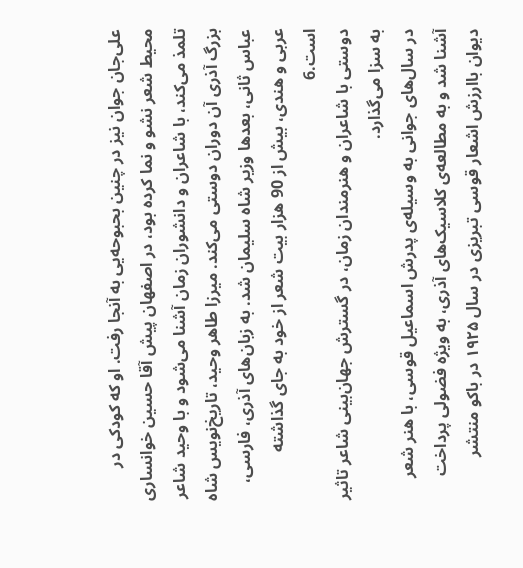علی‌جان جوان نیز در چنین بحبوحه‌یی به آنجا رفت. او که کودکی در محیط شعر نشو و نما کرده بود، در اصفهان پیش آقا حسین خوانساری تلمذ می‌کند، با شاعران و دانشوران زمان آشنا می‌شود و با وحید شاعر بزرگ آذری آن دوران دوستی می‌کند. میرزا طاهر وحید، تاریخ‌نویس شاه عباس ثانی، بعدها وزیر شاه سلیمان شد. به زبان‌های آذری، فارسی، عربی و هندی، بیش از 90 هزار بیت شعر از خود به جای گذاشته است.6
دوستی با شاعران و هنرمندان زمان، در گسترش جهان‌بینی شاعر تاثیر به سزا می‌گذارد.
در سال‌های جوانی به وسیله‌ی پدرش اسماعیل قوسی، با هنر شعر آشنا شد و به مطالعه‌ی کلاسیک‌های آذری، به ویژه فضولی پرداخت  دیوان باارزش اشعار قوسی تبریزی در سال ۱۹۲۵ در باکو منتشر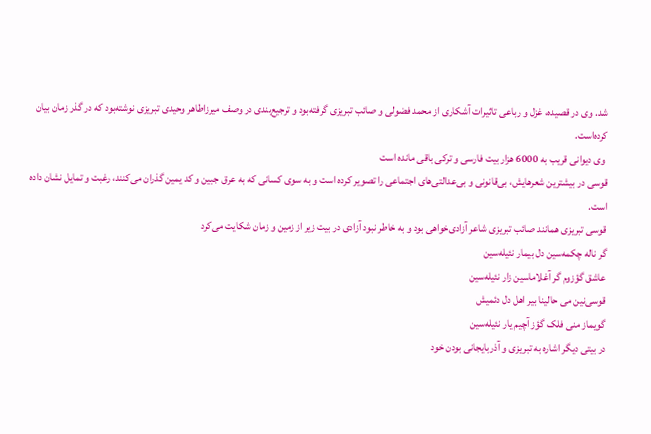شد. وی در قصیده، غزل و رباعی تاثیرات آشکاری از محمد فضولی و صائب تبریزی گرفته‌بود و ترجیع‌بندی در وصف میرزاطاهر وحیدی تبریزی نوشته‌بود که در گذر زمان بیان کرده‌است.
 وی دیوانی قریب به 6000 هزار بیت فارسی و ترکی باقی مانده است
قوسی در بیشترین شعرهایش، بی‌قانونی و بی‌عدالتی‌های اجتماعی را تصویر کرده است و به سوی کسانی که به عرق جبین و کد یمین گذران می‌کنند، رغبت و تمایل نشان داده است.
قوسی تبریزی همانند صائب تبریزی شاعر آزادی‌خواهی بود و به خاطر نبود آزادی در بیت زیر از زمین و زمان شکایت می‌کرد
گر ناله چکمه‌سین دل بیمار نئیله‌سین
عاشق گؤزوم گر آغلاماسین زار نئیله‌سین
قوسی‌نین می حالینا بیر اهل دل دئمیش
گویماز منی فلک گؤز آچیم یار نئیله‌سین
در بیتی دیگر اشاره به تبریزی و آذربایجانی بودن خود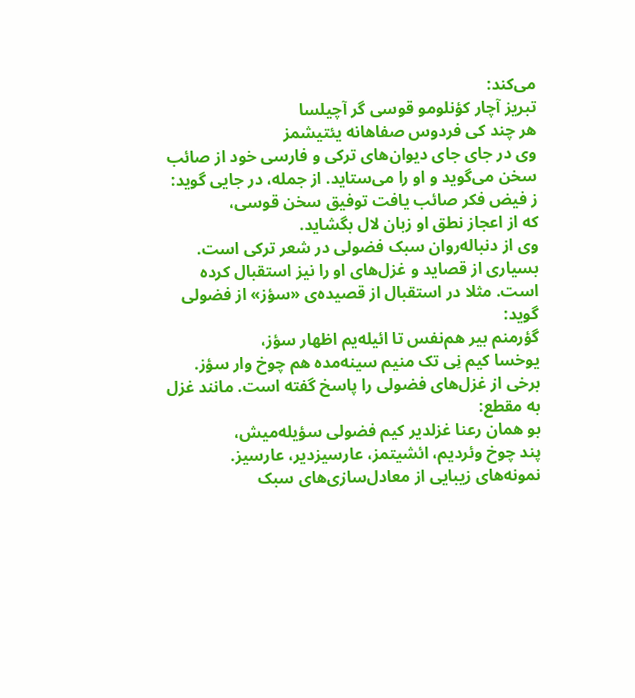می‌کند:
تبریز آچار کؤنلومو قوسی گر آچیلسا
هر چند کی فردوس صفاهانه یئتیشمز
وی در جای جای دیوان‌های ترکی و فارسی خود از صائب سخن می‌گوید و او را می‌ستاید. از جمله، در جایی گوید:
ز فیض فکر صائب یافت توفیق سخن قوسی،
که از اعجاز نطق او زبان لال بگشاید.
وی از دنباله‌روان سبک فضولی در شعر ترکی است. بسیاری از قصاید و غزل‌های او را نیز استقبال کرده است. مثلا در استقبال از قصیده‌ی «سؤز» از فضولی گوید:
گؤرمنم بیر هم‌نفس تا ائیله‌یم اظهار سؤز،
یوخسا کیم نِی تک منیم سینه‌مده هم چوخ وار سؤز.
برخی از غزل‌های فضولی را پاسخ گفته است. مانند غزل به مقطع:
بو همان رعنا غزلدیر کیم فضولی سؤیله‌میش،
پند چوخ وئردیم، ائشیتمز، عارسیزدیر، عارسیز.
نمونه‌های زیبایی از معادل‌سازی‌های سبک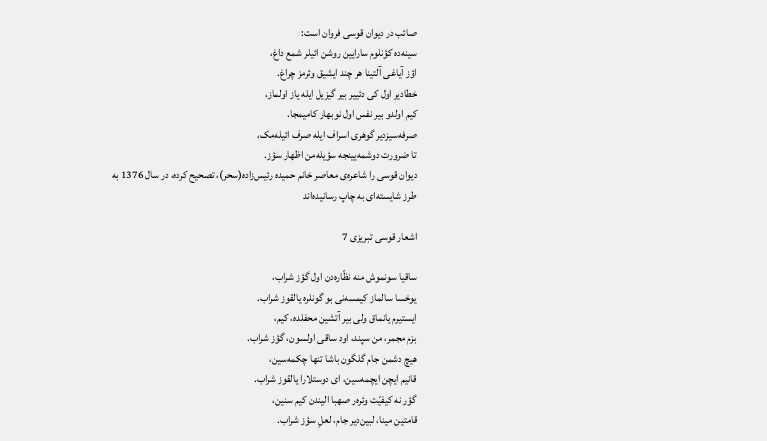صائب در دیوان قوسی فروان است:
سینه‌ده کؤنلوم سارایین روشن ائیلر شمع داغ،
اؤز آیاغی آلتینا هر چند ایشیق وئرمز چراغ.
خطادیر اول کی دئییر بیر گیزیل ایله یاز اولماز،
کیم اولدو بیر نفس اول نوبهار کامیمجا.
صرفه‌سیزدیر گوهری اسراف ایله صرف ائیله‌مک،
تا ضرورت دوشمه‌یینجه سؤیله‌من اظهار سؤز.
دیوان قوسی را شاعره‌ی معاصر خانم حمیده رئیس‌زاده(سحر)، تصحیح کرده، در سال 1376 به طرز شایسته‌ای به چاپ رسانیده‌اند

اشعار قوسی تبریزی 7

ساقیا سونموش منه نظّاره‌دن اول گؤز شراب،
یوخسا سالماز کیمسه‌نی بو گونلره یالقوز شراب.
ایستیرم یانماق ولی بیر آتشین محفلده، کیم،
بزم مجمر، من سپند، اود ساقی اولسون، گؤز شراب.
هيچ دشمن جام گلگون باشا تنها چکمه‌سین،
قانیم ایچن ایچمه‌سین، ای دوستلارا یالقوز شراب.
گؤر نه کیفیّت وئره‌ر صهبا الیندن کیم سنین،
قامتین مینا، لبین‌دیر جام، لعلِ سؤز شراب.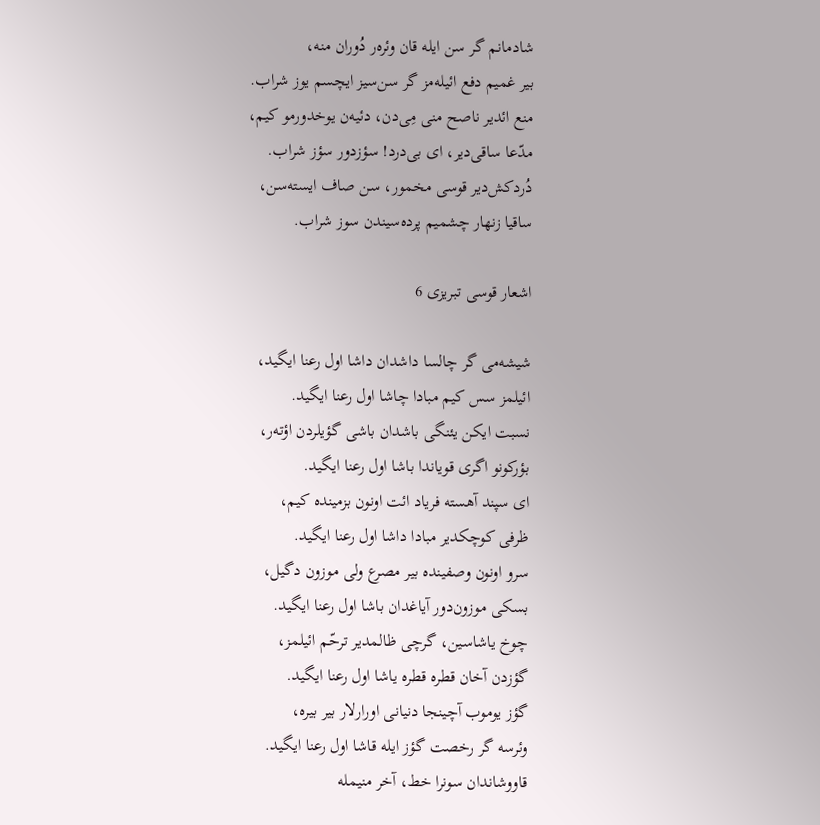شادمانم گر سن ایله قان وئره‌ر دُوران منه،
بیر غمیم دفع ائیله‌مز گر سن‌سیز ایچسم یوز شراب.
منع ائدیر ناصح منی مِی‌دن، دئیه‌ن یوخدورمو کیم،
مدّعا ساقی‌دیر، ای بی‌درد! سؤزدور سؤز شراب.
دُردکش‌دیر قوسی مخمور، سن صاف ایسته‌سن،
ساقیا زنهار چشمیم پرده‌سیندن سوز شراب.

اشعار قوسی تبریزی 6

شیشه‌می گر چالسا داشدان داشا اول رعنا ایگید،
ائیلمز سس کیم مبادا چاشا اول رعنا ایگید.
نسبت ایکن یئنگی باشدان باشی گؤیلردن اؤته‌ر،
بؤرکونو اگری قویاندا باشا اول رعنا ایگید.
ای سپند آهسته فریاد ائت اونون بزمینده کیم،
ظرفی کوچکدیر مبادا داشا اول رعنا ایگید.
سرو اونون وصفینده بیر مصرع ولی موزون دگیل،
بسکی موزون‌دور آیاغدان باشا اول رعنا ایگید.
چوخ یاشاسین، گرچی ظالمدیر ترحّم ائیلمز،
گؤزدن آخان قطره قطره یاشا اول رعنا ایگید.
گؤز یوموب آچینجا دنیانی اورارلار بیر بیره،
وئرسه گر رخصت گؤز ایله قاشا اول رعنا ایگید.
قاووشاندان سونرا خط، آخر منیمله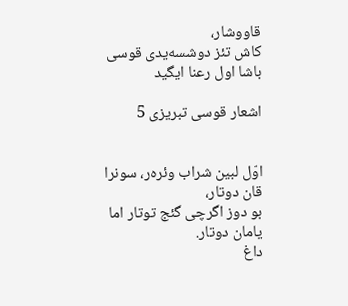قاووشار،
کاش تئز دوشسه‌یدی قوسی باشا اول رعنا ایگید

اشعار قوسی تبریزی 5


اوّل لبین شراب وئره‌ر، سونرا قان دوتار،
بو دوز اگرچی گئج توتار اما یامان دوتار.
داغ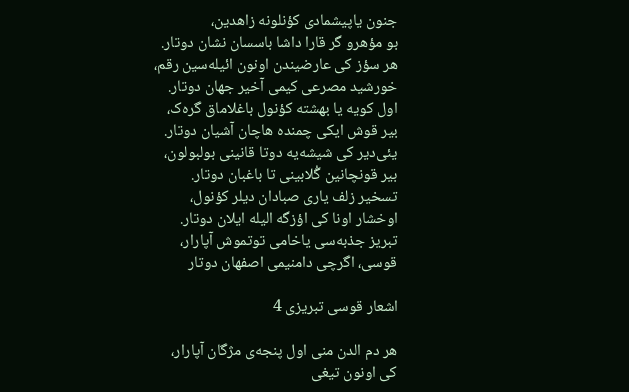جنون یاپیشمادی کؤنلونه زاهدین،
بو مؤهرو گر قارا داشا باسسان نشان دوتار.
هر سؤز کی عارضیندن اونون ائیله‌سین رقم،
خورشید مصرعی کیمی آخیر جهان دوتار.
اول کویه یا بهشته کؤنول باغلاماق گره‌ک،
بیر قوش ایکی چمنده هاچان آشیان دوتار.
یئی‌دیر کی شیشه‌یه دوتا قانینی بولبولون،
بیر قونچانین گُلابینی تا باغبان دوتار.
تسخیر زلف یاری صبادان دیلر کؤنول،
اوخشار اونا کی اؤزگه الیله ایلان دوتار.
تبریز جذبه‌سی یاخامی توتموش آپارار،
قوسی، اگرچی دامنیمی اصفهان دوتار

اشعار قوسی تبریزی 4

هر دم الدن منی اول پنجه‌ی مژگان آپارار،
کی اونون تیغی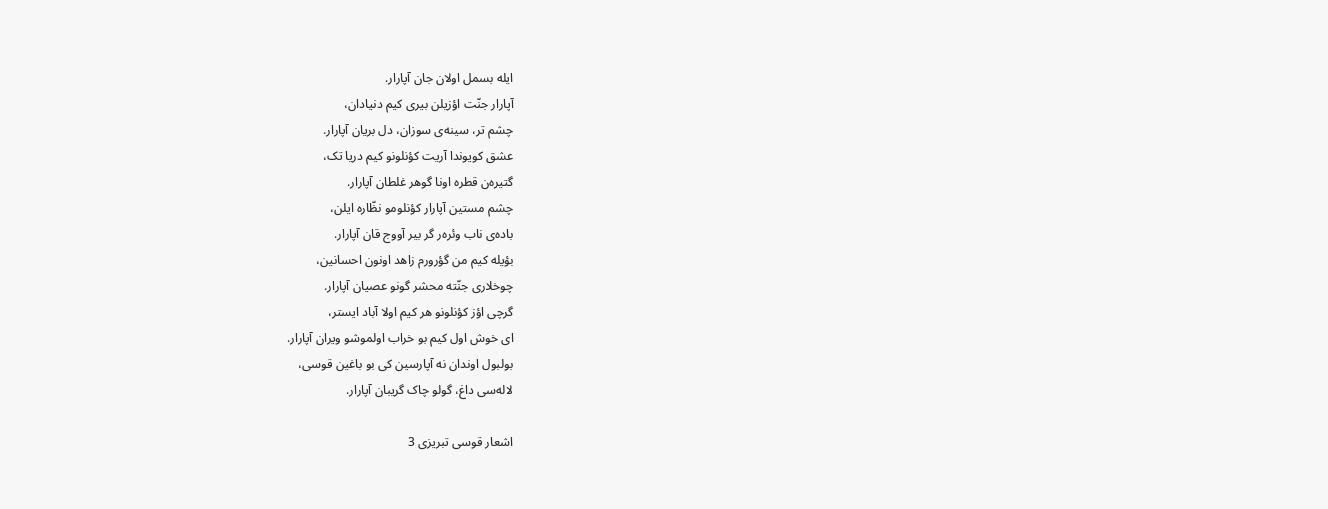ایله بسمل اولان جان آپارار.
آپارار جنّت اؤزیلن بیری کیم دنیادان،
چشم تر، سینه‌ی سوزان، دل بریان آپارار.
عشق کویوندا آریت کؤنلونو کیم دریا تک،
گتیره‌ن قطره اونا گوهر غلطان آپارار.
چشم مستین آپارار کؤنلومو نظّاره ایلن،
باده‌ی ناب وئره‌ر گر بیر آووج قان آپارار.
بؤیله کیم من گؤرورم زاهد اونون احسانین،
چوخلاری جنّته محشر گونو عصیان آپارار.
گرچی اؤز کؤنلونو هر کیم اولا آباد ایستر،
ای خوش اول کیم بو خراب اولموشو ویران آپارار.
بولبول اوندان نه آپارسین کی بو باغین قوسی،
لاله‌سی داغ، گولو چاک گریبان آپارار.

اشعار قوسی تبریزی 3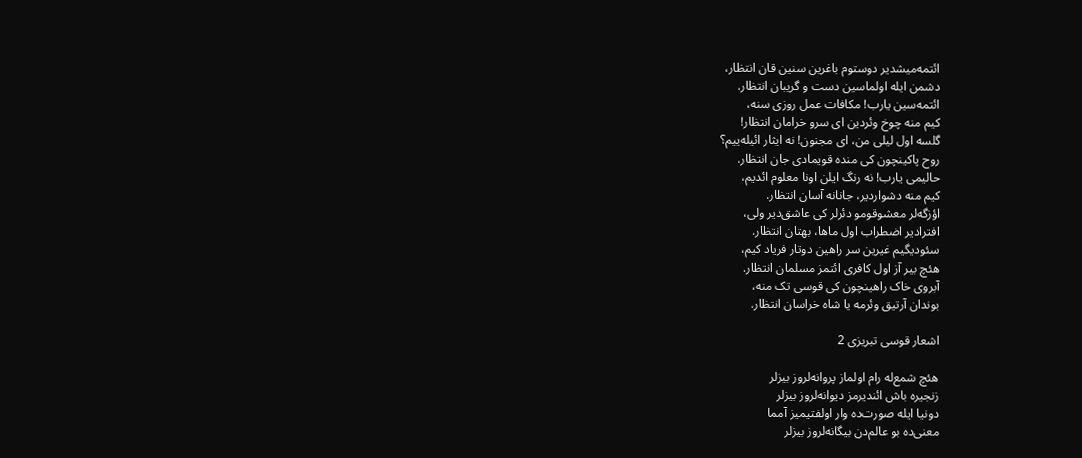ائتمه‌میشدیر دوستوم باغرین سنین قان انتظار،
دشمن ایله اولماسین دست و گریبان انتظار.
ائتمه‌سین یارب! مکافات عمل روزی سنه،
کیم منه چوخ وئردین ای سرو خرامان انتظار!
گلسه اول لیلی من، ای مجنون! نه ایثار ائیله‌ییم؟
روح پاکینچون کی منده قویمادی جان انتظار.
حالیمی یارب! نه رنگ ایلن اونا معلوم ائدیم،
کیم منه دشواردیر، جانانه آسان انتظار.
اؤزگه‌لر معشوقومو دئرلر کی عاشق‌دیر ولی،
افترادیر اضطراب اول ماها، بهتان انتظار.
سئودیگیم غیرین سر راهین دوتار فریاد کیم،
هئچ بیر آز اول کافری ائتمز مسلمان انتظار.
آبروی خاک راهینچون کی قوسی تک منه،
بوندان آرتیق وئرمه یا شاه خراسان انتظار.

اشعار قوسی تبریزی 2

هئچ شمع‌له رام اولماز پروانه‌لروز بیزلر
زنجیره باش ائندیرمز دیوانه‌لروز بیزلر
دونیا ایله صورت‌ده وار اولفتیمیز آمما
معنی‌ده بو عالم‌دن بیگانه‌لروز بیزلر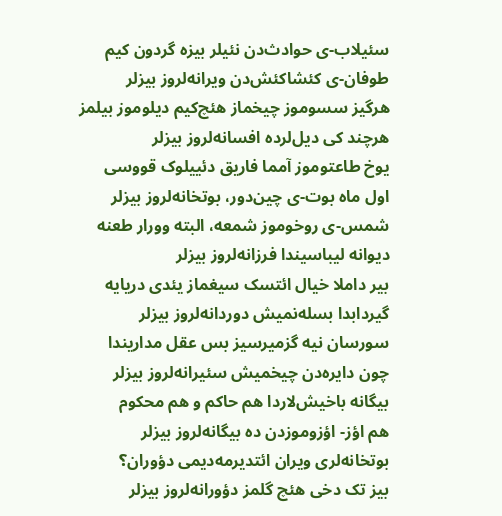سئیلاب-ی حوادث‌دن نئیلر بیزه گردون کیم
طوفان-ی کئشاکئش‌دن ویرانه‌لروز بیزلر
هرگیز سسوموز چیخماز هئچ‌کیم دیلوموز بیلمز
هرچند کی دیل‌لرده افسانه‌لروز بیزلر
یوخ طاعتوموز آمما فاریق دئییلوک قووسی
اول ماه بوت-ی چین‌دور، بوتخانه‌لروز بیزلر
شمس-ی روخوموز شمعه، البته وورار طعنه
دیوانه‌ لیباسیندا فرزانه‌لروز بیزلر
بیر داملا خیال ائتسک سیغماز یئدی دریایه
گیردابدا بسله‌نمیش دوردانه‌لروز بیزلر
سورسان نیه گزمیرسیز بس عقل مداریندا
چون دایره‌دن چیخمیش سئیرانه‌لروز بیزلر
بیگانه باخیش‌لاردا هم حاکم و هم محکوم
هم اؤز- اؤزوموزدن ده بیگانه‌لروز بیزلر
بوتخانه‌لری ویران ائتدیرمه‌دیمی دؤوران؟
بیز تک دخی هئچ گلمز دؤورانه‌لروز بیزلر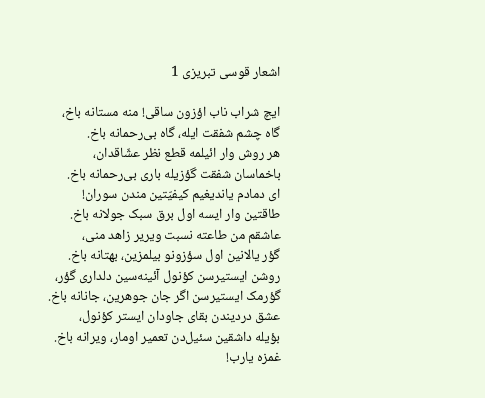اشعار قوسی تبریزی 1

ایچ شراب ناب اؤزون ساقی! منه مستانه باخ،
گاه چشم شفقت ایله، گاه بی‌رحمانه باخ.
هر روش وار ائیلمه قطع نظر عشّاقدان،
باخماسان شفقت گؤزیله باری بی‌رحمانه باخ.
ای دمادم یاندیغیم کیفیّتین مندن سوران!
طاقتين وار ایسه اول برق سبک جولانه باخ.
عاشقم من طاعته نسبت ویریر زاهد منی،
گؤر یالانین اول سؤزونو بیلمزین، بهتانه باخ.
روشن ایستیرسن کؤنول آئینه‌سین دلداری گؤر،
گؤرمک ایستیرسن اگر جان جوهرین، جانانه باخ.
عشق دردیندن بقای جاودان ایستر کؤنول،
بؤیله داشقین سئیل‌دن تعمیر اومار، ویرانه باخ.
غمزه یارب!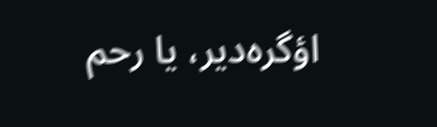اؤگره‌دیر، یا رحم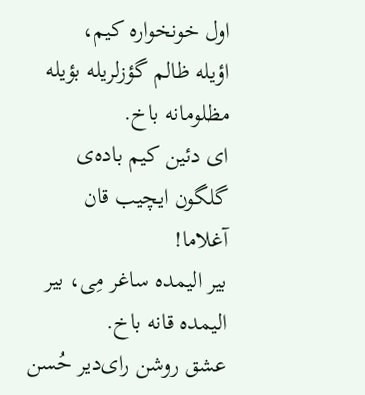اول خونخواره کیم،
اؤیله ظالم گؤزلریله بؤیله مظلومانه باخ.
ای دئین کیم باده‌ی گلگون ایچیب قان آغلاما!
بیر الیمده ساغر مِی، بیر الیمده قانه باخ.
عشق روشن رای‌دیر حُسن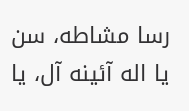رسا مشاطه، سن
یا اله آئینه آل، یا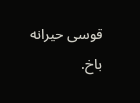قوسی حیرانه باخ.